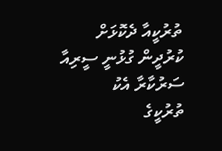ތުރުކީއާ ދެކޮޅަށް ކުރުދީން ގުޅުނީ ސީރިއާ ސަރުކާރާ އެކު
ތުރުކީގެ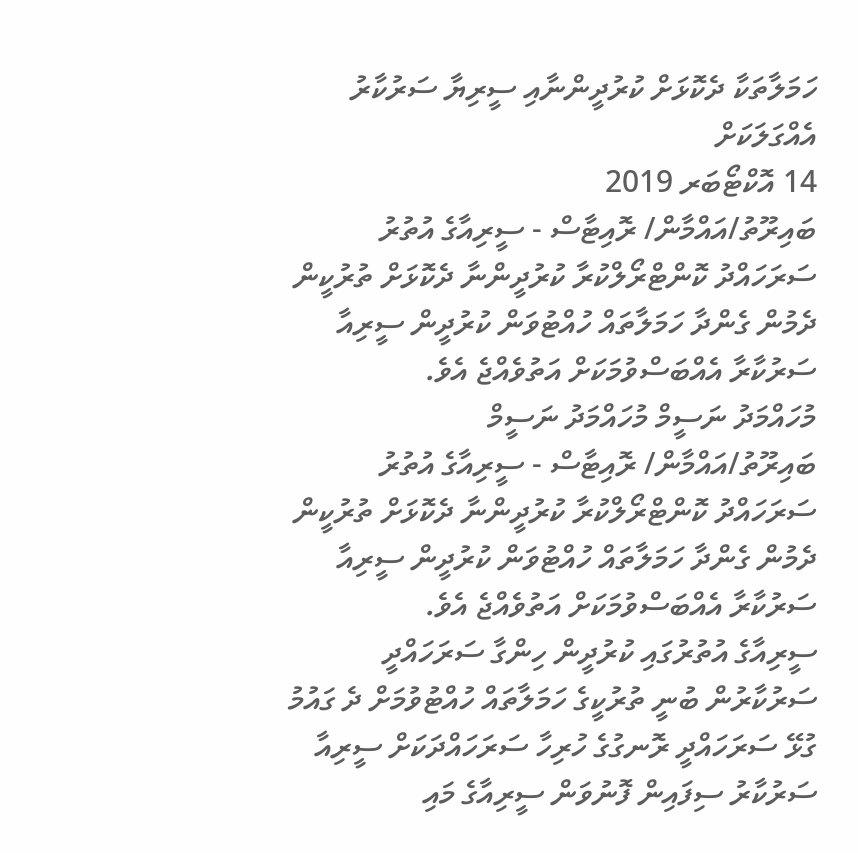ހަމަލާތަކާ ދެކޮޅަށް ކުރުދީންނާއި ސީރިޔާ ސަރުކާރު އެއްގަލަކަށް
14 އޮކްޓޯބަރ 2019
ބައިރޫތު/އައްމާން/ ރޮއިޓާސް - ސީރިއާގެ އުތުރު ސަރަހައްދު ކޮންޓްރޯލްކުރާ ކުރުދީންނާ ދެކޮޅަށް ތުރުކީން ދެމުން ގެންދާ ހަމަލާތައް ހުއްޓުވަން ކުރުދީން ސީރިއާ ސަރުކާރާ އެއްބަސްވުމަކަށް އަތުވެއްޖެ އެވެ.
މުހައްމަދު ނަސީމް މުހައްމަދު ނަސީމް
ބައިރޫތު/އައްމާން/ ރޮއިޓާސް - ސީރިއާގެ އުތުރު ސަރަހައްދު ކޮންޓްރޯލްކުރާ ކުރުދީންނާ ދެކޮޅަށް ތުރުކީން ދެމުން ގެންދާ ހަމަލާތައް ހުއްޓުވަން ކުރުދީން ސީރިއާ ސަރުކާރާ އެއްބަސްވުމަކަށް އަތުވެއްޖެ އެވެ.
ސީރިއާގެ އުތުރުގައި ކުރުދީން ހިންގާ ސަރަހައްދީ ސަރުކާރުން ބުނީ ތުރުކީގެ ހަމަލާތައް ހުއްޓުވުމަށް ދެ ގައުމު ގުޅޭ ސަރަހައްދީ ރޮނގުގެ ހުރިހާ ސަރަހައްދަކަށް ސީރިއާ ސަރުކާރު ސިފައިން ފޮނުވަން ސީރިއާގެ މައި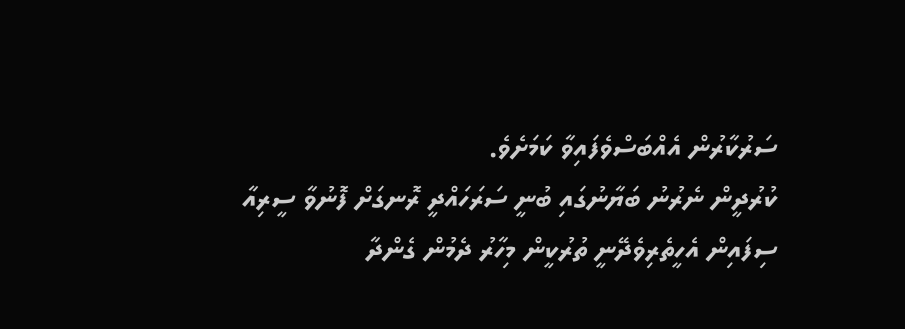ސަރުކާރުން އެއްބަސްވެފައިވާ ކަމަށެވެ.
ކުރުދީން ނެރުނު ބަޔާނުގައި ބުނީ ސަރަހައްދީ ރޮނގަށް ފޮނުވާ ސީރިއާ ސިފައިން އެހީތެރިވެދޭނީ ތުރުކީން މިހާރު ދެމުން ގެންދާ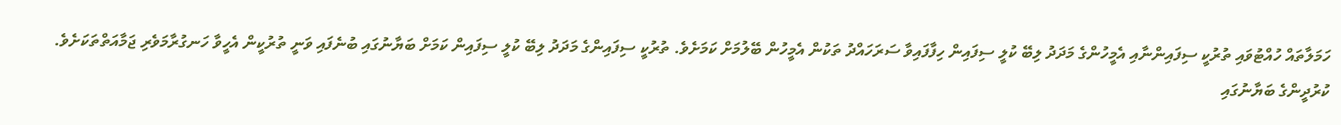ހަމަލާތައް ހުއްޓުވައި ތުރުކީ ސިފައިންނާއި އެމީހުންގެ މަދަދު ލިބޭ ކުލީ ސިފައިން ހިފާފައިވާ ސަރަހައްދު ތަކުން އެމީހުން ބޭލުމަށް ކަމަށެވެ. ތުރުކީ ސިފައިންގެ މަދަދު ލިބޭ ކުލީ ސިފައިން ކަމަށް ބަޔާނުގައި ބުނެފައި ވަނީ ތުރުކީން އެހީވާ ހަނގުރާމަވެރި ޖަމާއަތްތަކަށެވެ.
ކުރުދީންގެ ބަޔާނުގައި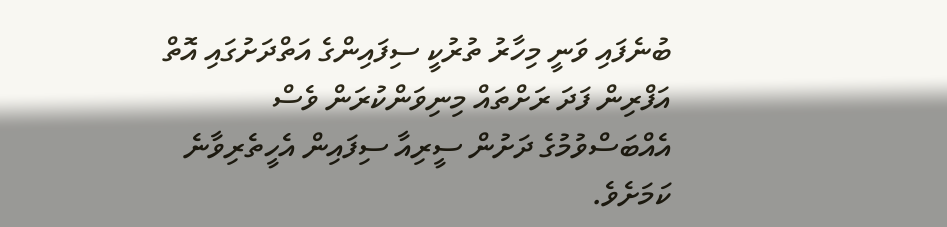ބުނެފައި ވަނީ މިހާރު ތުރުކީ ސިފައިންގެ އަތްދަށުގައި އޮތް އަފްރިން ފަދަ ރަށްތައް މިނިވަންކުރަން ވެސް އެއްބަސްވުމުގެ ދަށުން ސީރިއާ ސިފައިން އެހީތެރިވާނެ ކަމަށެވެ.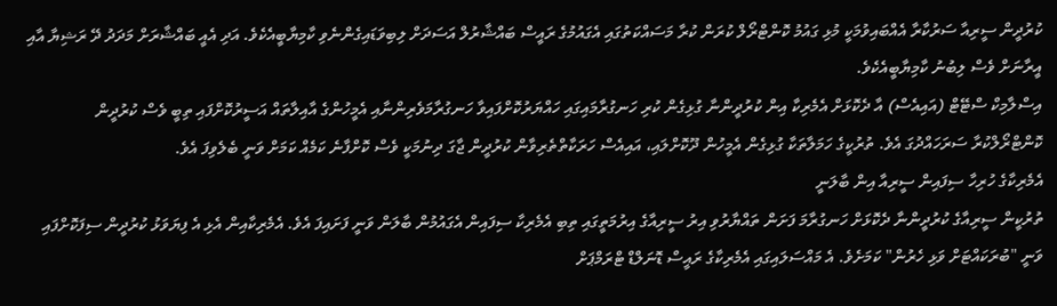ކުރުދީން ސީރިއާ ސަރުކާރާ އެއްބައިވުމަކީ މުޅި ގައުމު ކޮންޓްރޯލް ކުރަން ކުރާ މަސައްކަތުގައި އެގައުމުގެ ރައީސް ބައްޝާރުލް އަސަދަށް ލިބިވަޑައިގެންނެވި ކާމިޔާބީއެކެވެ. އަދި އެއީ ބައްޝާރަށް މަދަދު ދޭ ރަޝިޔާ އާއި އީރާނަށް ވެސް ލިބުނު ކާމިޔާބީއެކެވެ.
އިސްލާމިކް ސްޓޭޓް (އައިއެސް) އާ ދެކޮޅަށް އެމެރިކާ އިން ކުރުދީންނާ ގުޅިގެން ކުރި ހަނގުރާމައިގައި ހައްޔަރުކޮށްފައިވާ ހަނގުރާމަވެރިންނާއި އެމީހުންގެ އާއިލާތައް އަސީރުކޮށްފައި ތިބީ ވެސް ކުރުދީން ކޮންޓްރޯލްކުރާ ސަރަހައްދުގަ އެވެ. ތުރުކީގެ ހަމަލާތަކާ ގުޅިގެން އެމީހުން ދޫކޮށްލައި، އައިއެސް ހަރަކާތްތެރިވާން ކުރުދީން ޖާގަ ދިނުމަކީ ވެސް ކޮށްފާނެ ކަމެއް ކަމަށް ވަނީ ބެލެވިފަ އެވެ.
އެމެރިކާގެ ހުރިހާ ސިފައިން ސީރިއާ އިން ބާލަނީ
ތުރުކީން ސީރިއާގެ ކުރުދީންނާ ދެކޮޅަށް ހަނގުރާމަ ފަށަން ތައްޔާރުވި އިރު ސީރިއާގެ އިރުމަތީގައި ތިބި އެމެރިކާ ސިފައިން އެގައުމުން ބާލަން ވަނީ ފަށައިފަ އެވެ. އެމެރިކާއިން އެޅި އެ ފިޔަވަޅު ކުރުދީން ސިފަކޮށްފައި ވަނީ "ބުރަކައްޓަށް ވަޅި ހެރުން" ކަމަށެވެ. އެ މައްސަލައިގައި އެމެރިކާގެ ރައީސް ޑޮނަލްޑް ޓްރަމްޕަށް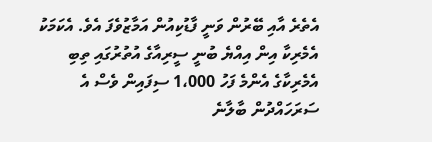އެތެރެ އާއި ބޭރުން ވަނީ ފާޑުކިއުން އަމާޒުވެފަ އެވެ. އެކަމަކު އެމެރިކާ އިން އިއްޔެ ބުނީ ސީރިއާގެ އުތުރުގައި ތިބި އެމެރިކާގެ އެންމެ ފަހު 1،000 ސިފައިން ވެސް އެ ސަރަހައްދުން ބާލާނެ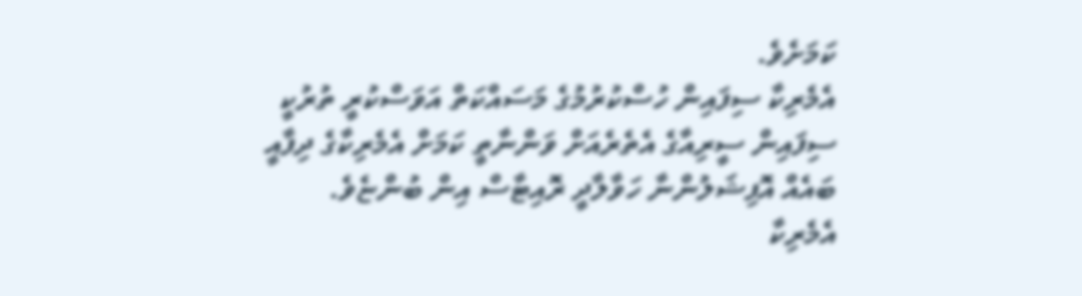ކަމަށެވެ.
އެމެރިކާ ސިފައިން ހުސްކުރުމުގެ މަސައްކަތް އަވަސްކުރީ ތުރުކީ ސިފައިން ސީރިއާގެ އެތެރެއަށް ވަންނާތީ ކަމަށް އެމެރިކާގެ ދިފާއީ ބައެއް އޮފިޝަލުންނާ ހަވާލާދީ ރޮއިޓާސް އިން ބުންޏެވެ.
އެމެރިކާ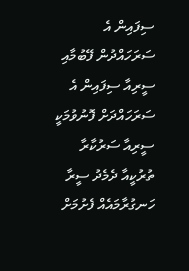ސިފައިން އެ ސަރަހައްދުން ފޭބުމާއި ސީރިއާ ސިފައިން އެ ސަރަހައްދަށް ފޮނުވުމަކީ ސީރިއާ ސަރުކާރާ ތުރުކީއާ ދެމެދު ސީރާ ހަނގުރާމައެއް ފެށުމަށް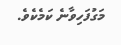މަގުފަހިވާނެ ކަމެކެވެ.